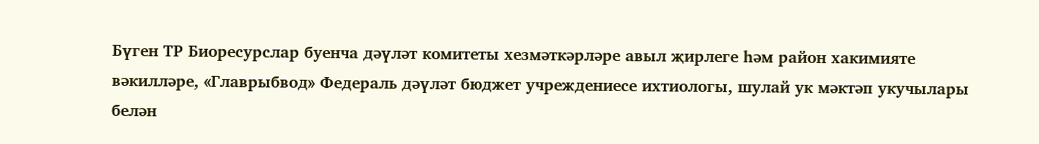Бүген ТР Биоресурслар буенча дәүләт комитеты хезмәткәрләре авыл җирлеге һәм район хакимияте вәкилләре, «Главрыбвод» Федераль дәүләт бюджет учреждениесе ихтиологы, шулай ук мәктәп укучылары белән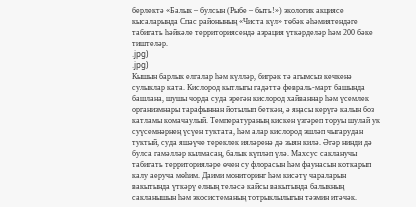берлектә «Балык – булсын (Рыбе – быть!») экологик акциясе кысаларында Спас районының «Чиста күл» төбәк әһәмиятендәге табигать һәйкәле территориясендә аэрация үткәрделәр һәм 200 бәке тиштеләр.
.jpg)
.jpg)
Кышын барлык елгалар һәм күлләр, бигрәк тә агымсыз кечкенә сулыклар ката. Кислород кытлыгы гадәттә февраль-март башында башлана, шушы чорда суда эрегән кислород хайваннар һәм үсемлек организмнары тарафыннан йотылып беткән, ә яңасы керүгә калын боз катламы комачаулый. Температураның кискен үзгәреп торуы шулай ук суүсемнәрнең үсүен туктата, һәм алар кислород эшләп чыгарудан туктый, суда яшәүче тереклек ияләренә дә зыян килә. Әгәр нинди дә булса гамәлләр кылмасаң, балык күпләп үлә. Махсус сакланучы табигать территорияләре өчен су флорасын һәм фаунасын коткарып калу аеруча мөһим. Даими мониторинг һәм кисәтү чараларын вакытында үткәрү елның теләсә кайсы вакытында балыкның сакланышын һәм экосистеманың тотрыклылыгын тәэмин итәчәк.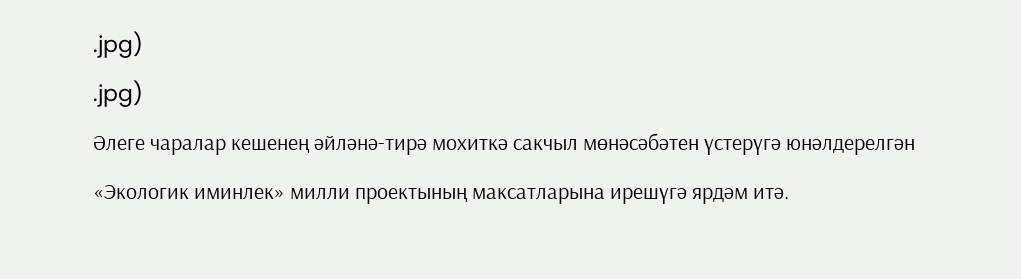.jpg)
.jpg)
Әлеге чаралар кешенең әйләнә-тирә мохиткә сакчыл мөнәсәбәтен үстерүгә юнәлдерелгән «Экологик иминлек» милли проектының максатларына ирешүгә ярдәм итә.